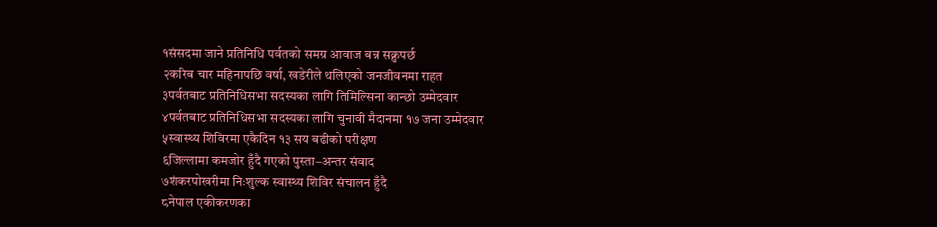१संसदमा जाने प्रतिनिधि पर्वतको समग्र आवाज बन्न सक्नुपर्छ
२करिब चार महिनापछि वर्षा, खडेरीले थलिएको जनजीवनमा राहत
३पर्वतबाट प्रतिनिधिसभा सदस्यका लागि तिमिल्सिना कान्छो उम्मेदवार
४पर्वतबाट प्रतिनिधिसभा सदस्यका लागि चुनावी मैदानमा १७ जना उम्मेदवार
५स्वास्थ्य शिविरमा एकैदिन १३ सय बढीको परीक्षण
६जिल्लामा कमजोर हुँदै गएको पुस्ता–अन्तर संवाद
७शंकरपोखरीमा निःशुल्क स्वास्थ्य शिविर संचालन हुँदै
८नेपाल एकीकरणका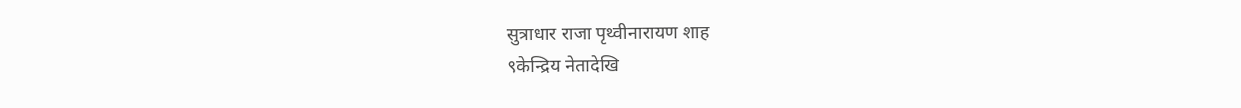सुत्राधार राजा पृथ्वीनारायण शाह
९केन्द्रिय नेतादेखि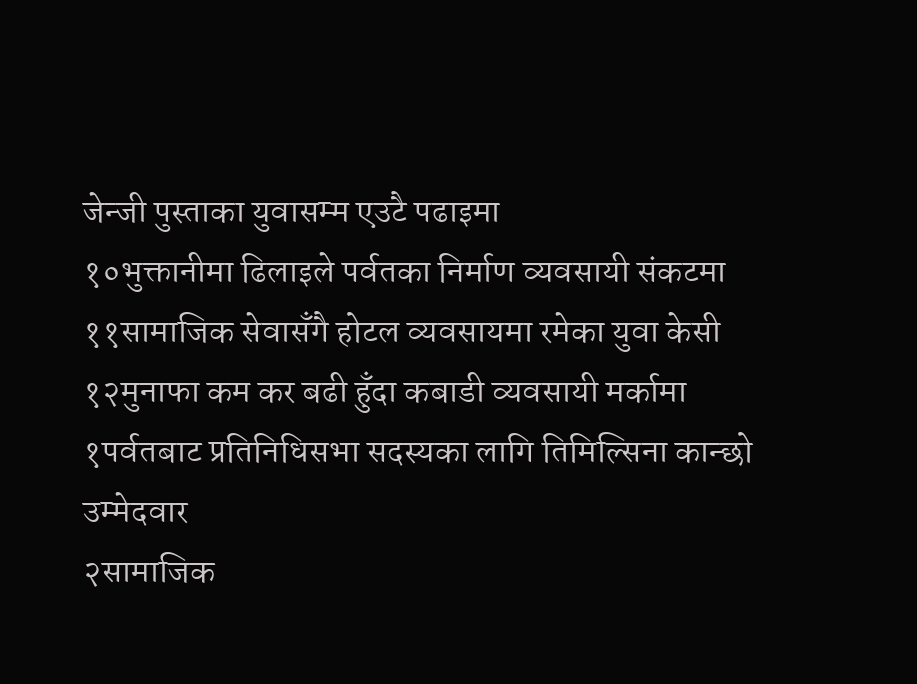जेन्जी पुस्ताका युवासम्म एउटै पढाइमा
१०भुक्तानीमा ढिलाइले पर्वतका निर्माण व्यवसायी संकटमा
११सामाजिक सेवासँगै होटल व्यवसायमा रमेका युवा केसी
१२मुनाफा कम कर बढी हुँदा कबाडी व्यवसायी मर्कामा
१पर्वतबाट प्रतिनिधिसभा सदस्यका लागि तिमिल्सिना कान्छो उम्मेदवार
२सामाजिक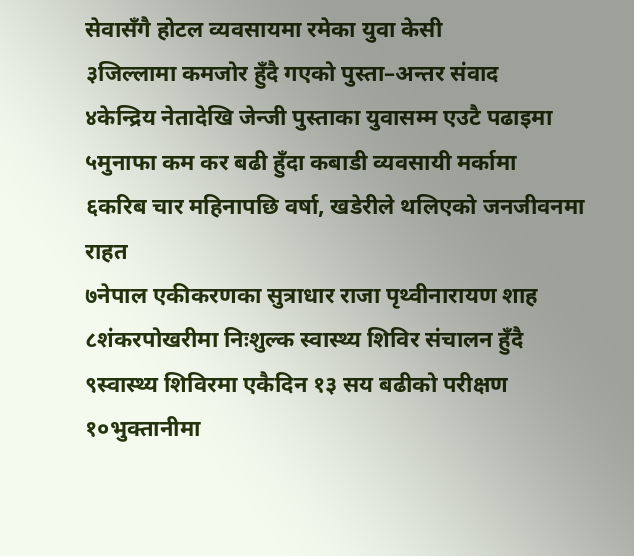सेवासँगै होटल व्यवसायमा रमेका युवा केसी
३जिल्लामा कमजोर हुँदै गएको पुस्ता–अन्तर संवाद
४केन्द्रिय नेतादेखि जेन्जी पुस्ताका युवासम्म एउटै पढाइमा
५मुनाफा कम कर बढी हुँदा कबाडी व्यवसायी मर्कामा
६करिब चार महिनापछि वर्षा, खडेरीले थलिएको जनजीवनमा राहत
७नेपाल एकीकरणका सुत्राधार राजा पृथ्वीनारायण शाह
८शंकरपोखरीमा निःशुल्क स्वास्थ्य शिविर संचालन हुँदै
९स्वास्थ्य शिविरमा एकैदिन १३ सय बढीको परीक्षण
१०भुक्तानीमा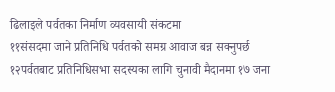ढिलाइले पर्वतका निर्माण व्यवसायी संकटमा
११संसदमा जाने प्रतिनिधि पर्वतको समग्र आवाज बन्न सक्नुपर्छ
१२पर्वतबाट प्रतिनिधिसभा सदस्यका लागि चुनावी मैदानमा १७ जना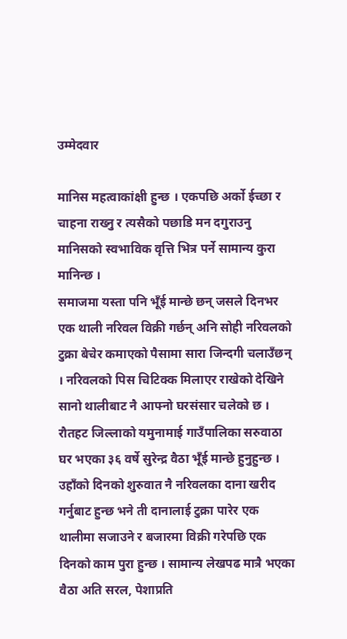उम्मेदवार

मानिस महत्वाकांक्षी हुन्छ । एकपछि अर्को ईच्छा र चाहना राख्नु र त्यसैको पछाडि मन दगुराउनु मानिसको स्वभाविक वृत्ति भित्र पर्ने सामान्य कुरा मानिन्छ ।
समाजमा यस्ता पनि भूँई मान्छे छन् जसले दिनभर एक थाली नरिवल विक्री गर्छन् अनि सोही नरिवलको टुक्रा बेचेर कमाएको पैसामा सारा जिन्दगी चलाउँछन् । नरिवलको पिस चिटिक्क मिलाएर राखेको देखिने सानो थालीबाट नै आफ्नो घरसंसार चलेको छ ।
रौतहट जिल्लाको यमुनामाई गाउँपालिका सरुवाठा घर भएका ३६ वर्षे सुरेन्द्र वैठा भूँई मान्छे हुनुहुन्छ । उहाँको दिनको शुरुवात नै नरिवलका दाना खरीद गर्नुबाट हुन्छ भने ती दानालाई टुक्रा पारेर एक थालीमा सजाउने र बजारमा विक्री गरेपछि एक दिनको काम पुरा हुन्छ । सामान्य लेखपढ मात्रै भएका वैठा अति सरल, पेशाप्रति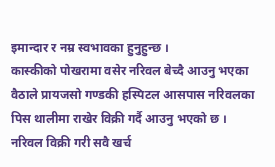इमान्दार र नम्र स्वभावका हुनुहुन्छ ।
कास्कीको पोखरामा वसेर नरिवल बेच्दै आउनु भएका वैठाले प्रायजसो गण्डकी हस्पिटल आसपास नरिवलका पिस थालीमा राखेर विक्री गर्दै आउनु भएको छ । नरिवल विक्री गरी सवै खर्च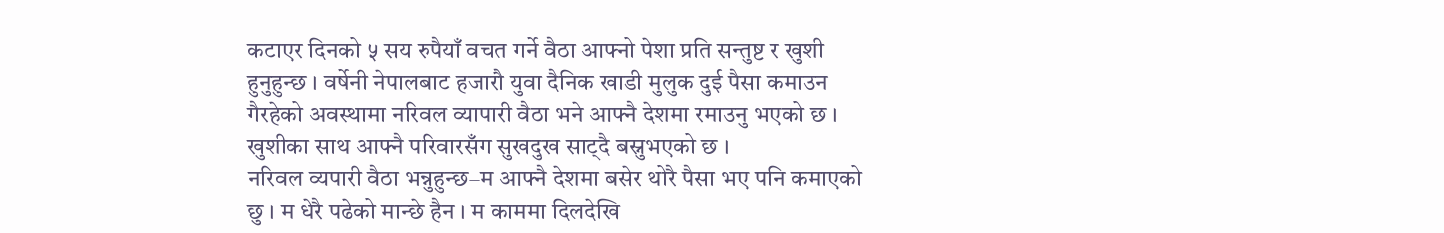कटाएर दिनको ५ सय रुपैयाँ वचत गर्ने वैठा आफ्नो पेशा प्रति सन्तुष्ट र खुशी हुनुहुन्छ । वर्षेनी नेपालबाट हजारौ युवा दैनिक खाडी मुलुक दुई पैसा कमाउन गैरहेको अवस्थामा नरिवल व्यापारी वैठा भने आफ्नै देशमा रमाउनु भएको छ । खुशीका साथ आफ्नै परिवारसँग सुखदुख साट्दै बस्नुभएको छ ।
नरिवल व्यपारी वैठा भन्नुहुन्छ–म आफ्नै देशमा बसेर थोरै पैसा भए पनि कमाएको छु । म धेरै पढेको मान्छे हैन । म काममा दिलदेखि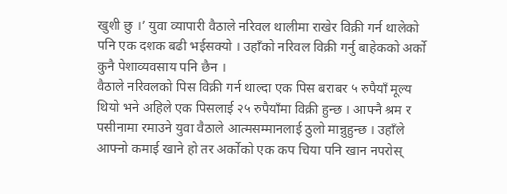खुशी छु ।’ युवा व्यापारी वैठाले नरिवल थालीमा राखेर विक्री गर्न थालेको पनि एक दशक बढी भईसक्यो । उहाँको नरिवल विक्री गर्नु बाहेकको अर्को कुनै पेशाव्यवसाय पनि छैन ।
वैठाले नरिवलको पिस विक्री गर्न थाल्दा एक पिस बराबर ५ रुपैयाँ मूल्य थियो भने अहिले एक पिसलाई २५ रुपैयाँमा विक्री हुन्छ । आफ्नै श्रम र पसीनामा रमाउने युवा वैठाले आत्मसम्मानलाई ठुलो मान्नुहुन्छ । उहाँले आफ्नो कमाई खाने हो तर अर्कोको एक कप चिया पनि खान नपरोस्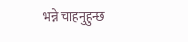भन्ने चाहनुहुन्छ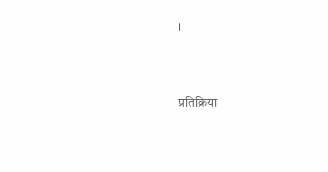।



प्रतिक्रिया